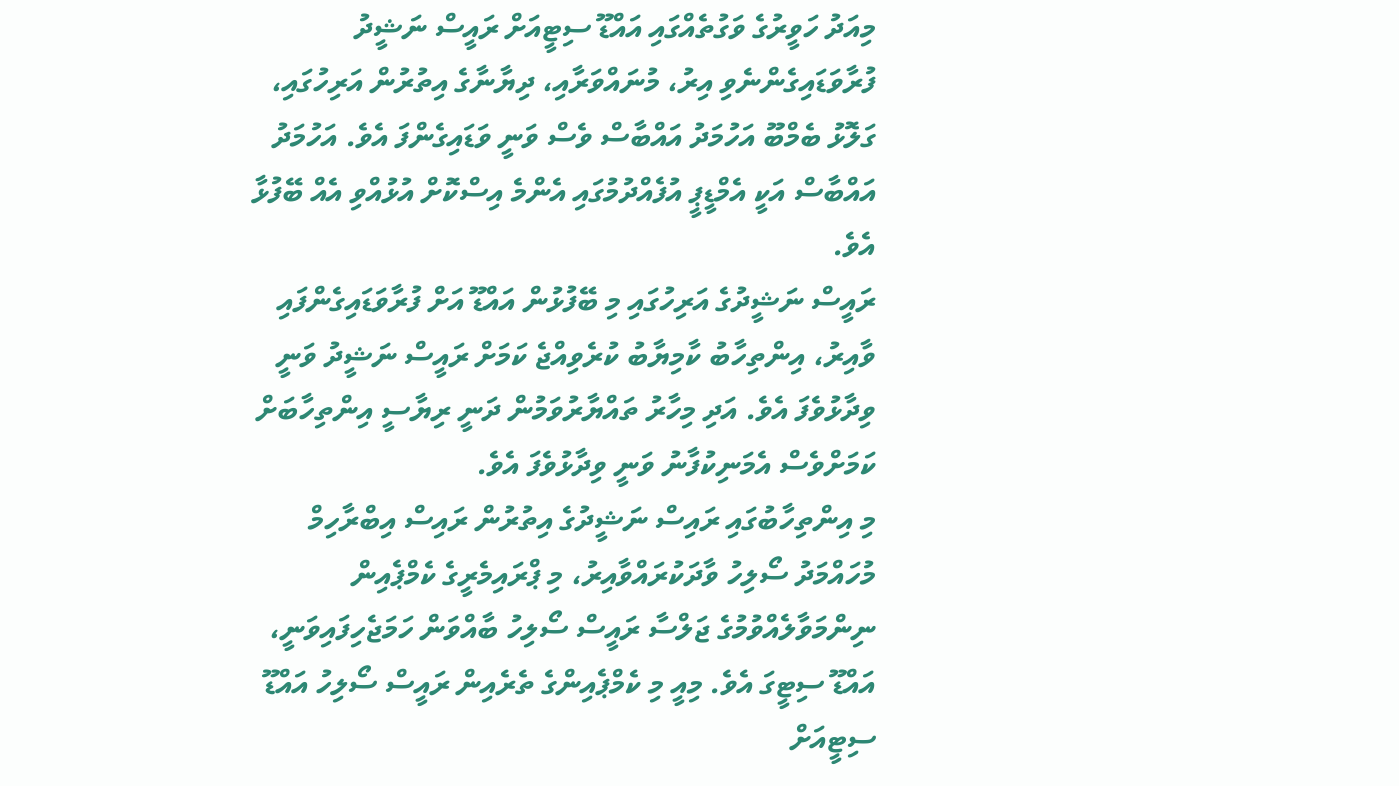މިއަދު ހަވީރުގެ ވަގުތެއްގައި އައްޑޫ ސިޓީއަށް ރައީސް ނަޝީދު ފުރާވަޑައިގެންނެވި އިރު، މުނައްވަރާއި، ދިޔާނާގެ އިތުރުން އަރިހުގައި، ގަލޮޅު ބެމްބޫ އަހުމަދު އައްބާސް ވެސް ވަނީ ވަޑައިގެންފަ އެވެ. އަހުމަދު އައްބާސް އަކީ އެމްޑީޕީ އުފެއްދުމުގައި އެންމެ އިސްކޮށް އުޅުއްވި އެއް ބޭފުޅާ އެވެ.
ރައީސް ނަޝީދުގެ އަރިހުގައި މި ބޭފުޅުން އައްޑޫ އަށް ފުރާވަޑައިގެންފައި ވާއިރު، އިންތިހާބު ކާމިޔާބު ކުރެވިއްޖެ ކަމަށް ރައީސް ނަޝީދު ވަނީ ވިދާޅުވެފަ އެވެ. އަދި މިހާރު ތައްޔާރުވަމުން ދަނީ ރިޔާސީ އިންތިހާބަށް ކަމަށްވެސް އެމަނިކުފާނު ވަނީ ވިދާޅުވެފަ އެވެ.
މި އިންތިހާބުގައި ރައިސް ނަޝީދުގެ އިތުރުން ރައިސް އިބްރާހިމް މުހައްމަދު ސޯލިހު ވާދަކުރައްވާއިރު، މި ޕްރައިމެރީގެ ކެމްޕެއިން ނިންމަވާލެއްވުމުގެ ޖަލްސާ ރައީސް ސޯލިހު ބާއްވަން ހަމަޖެހިފައިވަނީ، އައްޑޫ ސިޓީގަ އެވެ. މިއީ މި ކެމްޕެއިންގެ ތެރެއިން ރައީސް ސޯލިހު އައްޑޫ ސިޓީއަށް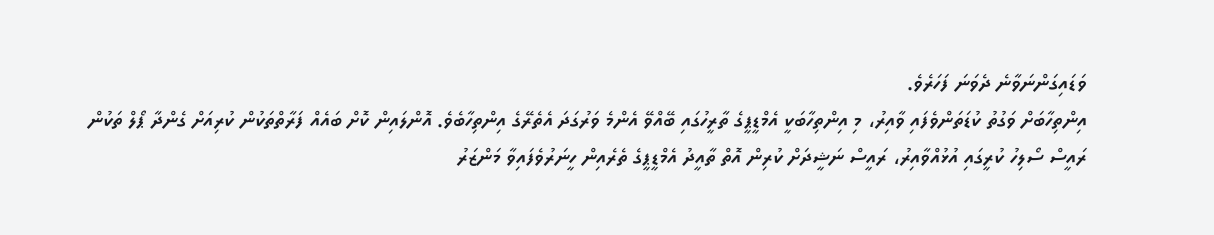ވަޑައިގަންނަވާނެ ދެވަނަ ފަހަރެވެ.
އިންތިހާބަށް ވަގުތު ކުޑަތަންވެފައި ވާއިރު، މި އިންތިހާބަކީ އެމްޑީޕީގެ ތާރީހުގައި ބޭއްވޭ އެންމެ ވަރުގަދަ އެތެރޭގެ އިންތިހާބެވެ. އޮންލައިން ކޮށް ބައެއް ފަރާތްތަކުން ކުރިއަށް ގެންދާ ޕޯލް ތަކުން ރައީސް ސޯލިހު ކުރީގައި އުޅުއްވާއިރު، ރައީސް ނަޝީދަށް ކުރިން އޮތް ތާއީދު އެމްޑީޕީގެ ތެރެއިން ހީނަރުވެފައިވާ މަންޒަރު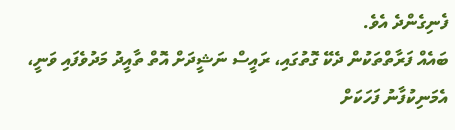ފެނިގެންދެ އެވެ.
ބައެއް ފަރާތްތަކުން ދެކޭ ގޮތުގައި، ރައީސް ނަޝީދަށް އޮތް ތާއީދު މަދުވެފައި ވަނީ، އެމަނިކުފާނު ފަހަކަށް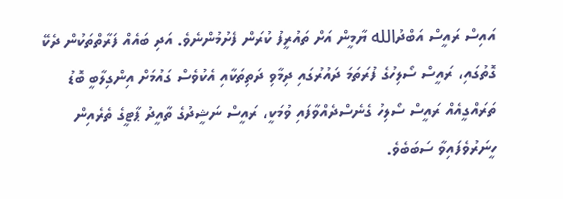އައިސް ރައީސް އަބްދުالله ޔާމީން އަށް ތައުރީފު ކުރަން ފެށުމުންނެވެ. އަދި ބައެއް ފަރާތްތަކުން ދެކޭ ގޮތުގައި، ރައީސް ސޯލިހުގެ ފުރަތަމަ ދައުރުގައި ދިމާވި ދަތިތަކާއި އެކުވެސް ގައުމަށް އިންގިލާބީ ބޮޑު ތަރައްގީއެއް ރައީސް ސޯލިހު ގެނެސްދެއްވާފައި ވުމަކީ، ރައީސް ނަޝީދުގެ ތާއީދު ޕާޓީގެ ތެރެއިން ހީނަރުވެފައިވާ ސަބަބެވެ.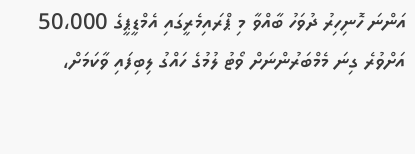އަންނަ ހޮނިހިރު ދުވަހު ބާއްވާ މި ޕްރައިމެރީގައި އެމްޑީޕީގެ 50،000 އަށްވުރެ ގިނަ މެމްބަރުންނަށް ވޯޓު ލުމުގެ ހައްގު ލިބިފައި ވާކަމަށް،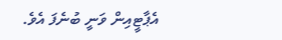އެޕާޓީއިން ވަނީ ބުނެފަ އެވެ.